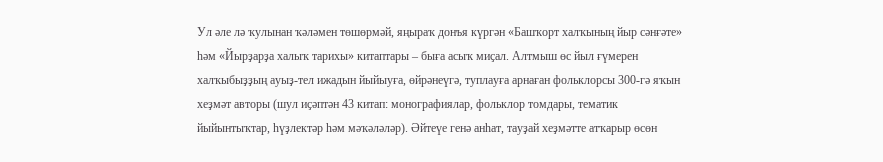Ул әле лә ҡулынан ҡәләмен төшөрмәй, яңыраҡ донъя күргән «Башҡорт халҡының йыр сәнғәте» һәм «Йырҙарҙа халыҡ тарихы» китаптары – быға асыҡ миҫал. Алтмыш өс йыл ғүмерен халҡыбыҙҙың ауыҙ-тел ижадын йыйыуға, өйрәнеүгә, туплауға арнаған фольклорсы 300-гә яҡын хеҙмәт авторы (шул иҫәптән 43 китап: монографиялар, фольклор томдары, тематик йыйынтыҡтар, һүҙлектәр һәм мәҡәләләр). Әйтеүе генә анһат, тауҙай хеҙмәтте атҡарыр өсөн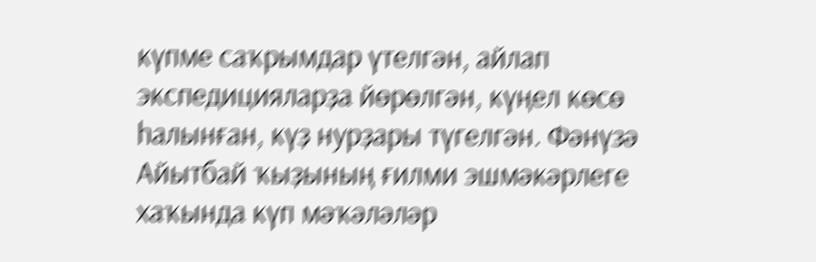күпме саҡрымдар үтелгән, айлап экспедицияларҙа йөрөлгән, күңел көсө һалынған, күҙ нурҙары түгелгән. Фәнүзә Айытбай ҡыҙының ғилми эшмәкәрлеге хаҡында күп мәҡәләләр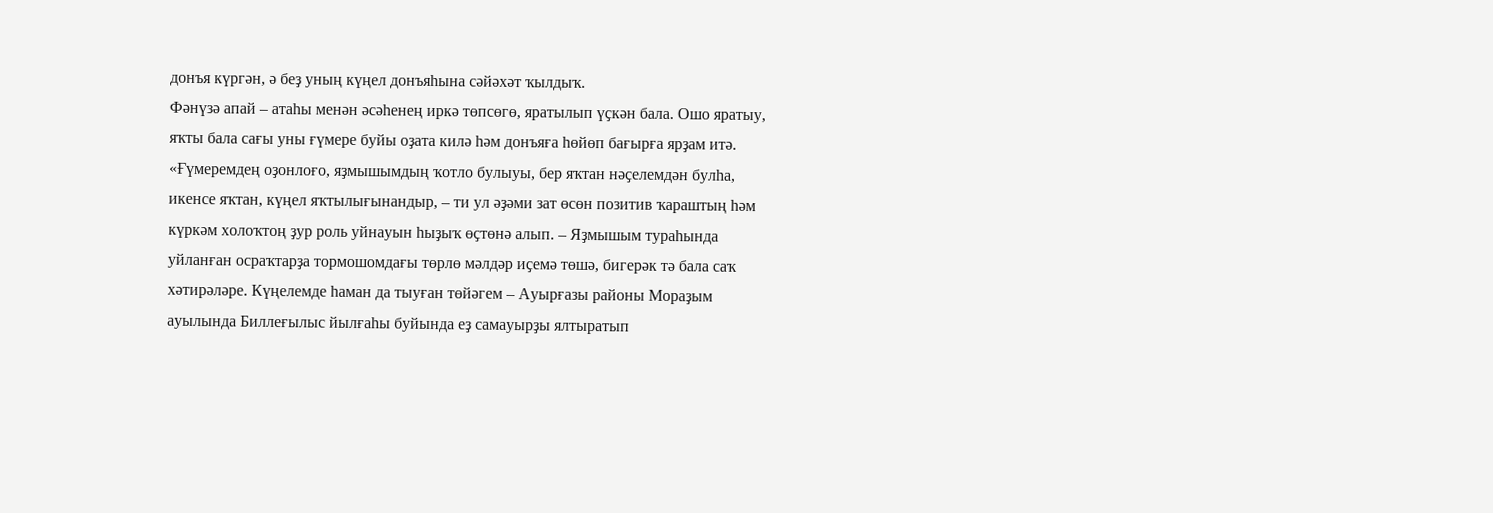донъя күргән, ә беҙ уның күңел донъяһына сәйәхәт ҡылдыҡ.
Фәнүзә апай – атаһы менән әсәһенең иркә төпсөгө, яратылып үҫкән бала. Ошо яратыу, яҡты бала сағы уны ғүмере буйы оҙата килә һәм донъяға һөйөп бағырға ярҙам итә. «Ғүмеремдең оҙонлоғо, яҙмышымдың ҡотло булыуы, бер яҡтан нәҫелемдән булһа, икенсе яҡтан, күңел яҡтылығынандыр, – ти ул әҙәми зат өсөн позитив ҡараштың һәм күркәм холоҡтоң ҙур роль уйнауын һыҙыҡ өҫтөнә алып. – Яҙмышым тураһында уйланған осраҡтарҙа тормошомдағы төрлө мәлдәр иҫемә төшә, бигерәк тә бала саҡ хәтирәләре. Күңелемде һаман да тыуған төйәгем – Ауырғазы районы Мораҙым ауылында Биллеғылыс йылғаһы буйында еҙ самауырҙы ялтыратып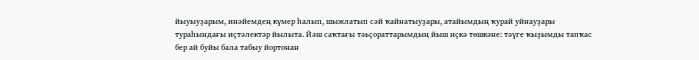йыуыуҙарым, инәйемдең күмер һалып, шыжлатып сәй ҡайнатыуҙары, атайымдың ҡурай уйнауҙары тураһындағы иҫтәлектәр йылыта. Йәш саҡтағы тәьҫораттарымдың йыш иҫкә төшкәне: тәүге ҡыҙымды тапҡас бер ай буйы бала табыу йортонан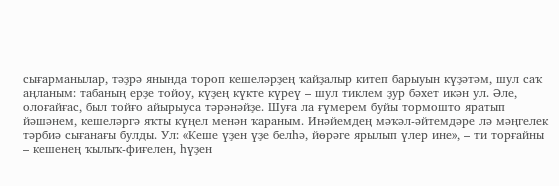сығарманылар, тәҙрә янында тороп кешеләрҙең ҡайҙалыр китеп барыуын күҙәтәм, шул саҡ аңланым: табаның ерҙе тойоу, күҙең күкте күреү – шул тиклем ҙур бәхет икән ул. Әле, олоғайғас, был тойғо айырыуса тәрәнәйҙе. Шуға ла ғүмерем буйы тормошто яратып йәшәнем, кешеләргә яҡты күңел менән ҡараным. Инәйемдең мәҡәл-әйтемдәре лә мәңгелек тәрбиә сығанағы булды. Ул: «Кеше үҙен үҙе белһә, йөрәге ярылып үлер ине», – ти торғайны – кешенең ҡылыҡ-фиғелен, һүҙен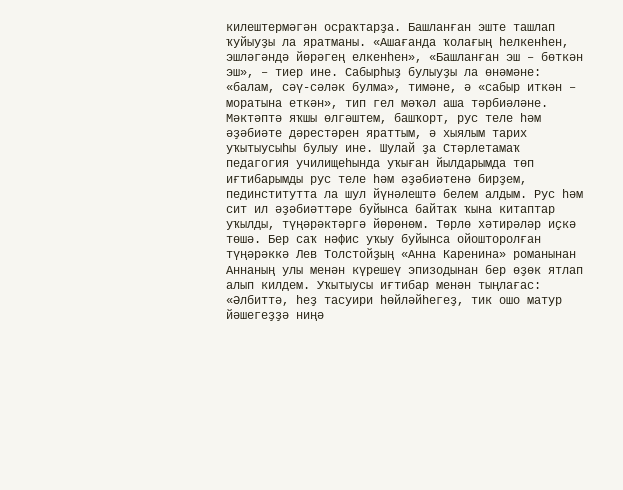килештермәгән осраҡтарҙа. Башланған эште ташлап ҡуйыуҙы ла яратманы. «Ашағанда ҡолағың һелкенһен, эшләгәндә йөрәгең елкенһен», «Башланған эш – бөткән эш», – тиер ине. Сабырһыҙ булыуҙы ла өнәмәне: «балам, сәү-сәләк булма», тимәне, ә «сабыр иткән – моратына еткән», тип гел мәҡәл аша тәрбиәләне.
Мәктәптә яҡшы өлгәштем, башҡорт, рус теле һәм әҙәбиәте дәрестәрен яраттым, ә хыялым тарих уҡытыусыһы булыу ине. Шулай ҙа Стәрлетамаҡ педагогия училищеһында уҡыған йылдарымда төп иғтибарымды рус теле һәм әҙәбиәтенә бирҙем, пединститутта ла шул йүнәлештә белем алдым. Рус һәм сит ил әҙәбиәттәре буйынса байтаҡ ҡына китаптар уҡылды, түңәрәктәргә йөрөнөм. Төрлө хәтирәләр иҫкә төшә. Бер саҡ нәфис уҡыу буйынса ойошторолған түңәрәккә Лев Толстойҙың «Анна Каренина» романынан Аннаның улы менән күрешеү эпизодынан бер өҙөк ятлап алып килдем. Уҡытыусы иғтибар менән тыңлағас: «Әлбиттә, һеҙ тасуири һөйләйһегеҙ, тик ошо матур йәшегеҙҙә ниңә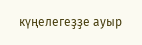күңелегеҙҙе ауыр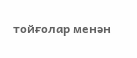тойғолар менән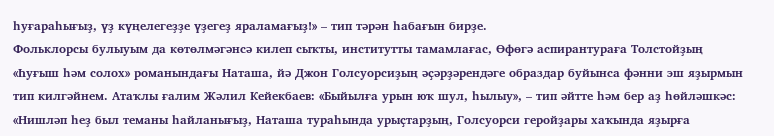һуғараһығыҙ, үҙ күңелегеҙҙе үҙегеҙ яраламағыҙ!» – тип тәрән һабағын бирҙе.
Фольклорсы булыуым да көтөлмәгәнсә килеп сыҡты, институтты тамамлағас, Өфөгә аспирантураға Толстойҙың «Һуғыш һәм солох» романындағы Наташа, йә Джон Голсуорсиҙың әҫәрҙәрендәге образдар буйынса фәнни эш яҙырмын тип килгәйнем. Атаҡлы ғалим Жәлил Кейекбаев: «Быйылға урын юҡ шул, һылыу», – тип әйтте һәм бер аҙ һөйләшкәс: «Нишләп һеҙ был теманы һайланығыҙ, Наташа тураһында урыҫтарҙың, Голсуорси геройҙары хаҡында яҙырға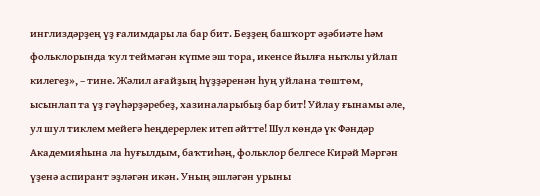инглиздәрҙең үҙ ғалимдары ла бар бит. Беҙҙең башҡорт әҙәбиәте һәм фольклорында ҡул теймәгән күпме эш тора, икенсе йылға ныҡлы уйлап килегеҙ», – тине. Жәлил ағайҙың һүҙҙәренән һуң уйлана төштөм, ысынлап та үҙ гәүһәрҙәребеҙ, хазиналарыбыҙ бар бит! Уйлау ғынамы әле, ул шул тиклем мейегә һеңдерерлек итеп әйтте! Шул көндә үк Фәндәр Академияһына ла һуғылдым, баҡтиһәң, фольклор белгесе Кирәй Мәргән үҙенә аспирант эҙләгән икән. Уның эшләгән урыны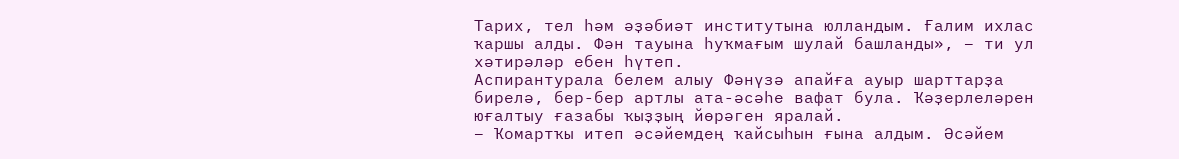Тарих, тел һәм әҙәбиәт институтына юлландым. Ғалим ихлас ҡаршы алды. Фән тауына һуҡмағым шулай башланды», – ти ул хәтирәләр ебен һүтеп.
Аспирантурала белем алыу Фәнүзә апайға ауыр шарттарҙа бирелә, бер-бер артлы ата-әсәһе вафат була. Ҡәҙерлеләрен юғалтыу ғазабы ҡыҙҙың йөрәген яралай.
– Ҡомартҡы итеп әсәйемдең ҡайсыһын ғына алдым. Әсәйем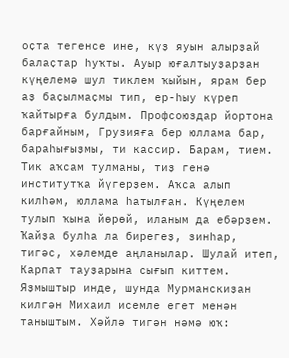оҫта тегенсе ине, күҙ яуын алырҙай балаҫтар һуҡты. Ауыр юғалтыуҙарҙан күңелемә шул тиклем ҡыйын, ярам бер аҙ баҫылмаҫмы тип, ер-һыу күреп ҡайтырға булдым. Профсоюздар йортона барғайным, Грузияға бер юллама бар, бараһығыҙмы, ти кассир. Барам, тием. Тик аҡсам тулманы, тиҙ генә институтҡа йүгерҙем. Аҡса алып килһәм, юллама һатылған. Күңелем тулып ҡына йөрөй, иланым да ебәрҙем. Ҡайҙа булһа ла бирегеҙ, зинһар, тигәс, хәлемде аңланылар. Шулай итеп, Карпат тауҙарына сығып киттем. Яҙмыштыр инде, шунда Мурманскиҙан килгән Михаил исемле егет менән таныштым. Хәйлә тигән нәмә юҡ: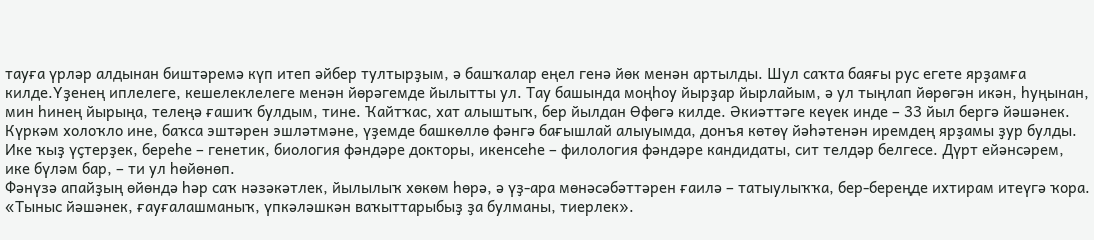тауға үрләр алдынан биштәремә күп итеп әйбер тултырҙым, ә башҡалар еңел генә йөк менән артылды. Шул саҡта баяғы рус егете ярҙамға килде.Үҙенең иплелеге, кешелеклелеге менән йөрәгемде йылытты ул. Тау башында моңһоу йырҙар йырлайым, ә ул тыңлап йөрөгән икән, һуңынан, мин һинең йырыңа, телеңә ғашиҡ булдым, тине. Ҡайтҡас, хат алыштыҡ, бер йылдан Өфөгә килде. Әкиәттәге кеүек инде – 33 йыл бергә йәшәнек. Күркәм холоҡло ине, баҡса эштәрен эшләтмәне, үҙемде башкөллө фәнгә бағышлай алыуымда, донъя көтөү йәһәтенән иремдең ярҙамы ҙур булды. Ике ҡыҙ үҫтерҙек, береһе – генетик, биология фәндәре докторы, икенсеһе – филология фәндәре кандидаты, сит телдәр белгесе. Дүрт ейәнсәрем, ике бүләм бар, – ти ул һөйөнөп.
Фәнүзә апайҙың өйөндә һәр саҡ нәзәкәтлек, йылылыҡ хөкөм һөрә, ә үҙ-ара мөнәсәбәттәрен ғаилә – татыулыҡҡа, бер-береңде ихтирам итеүгә ҡора. «Тыныс йәшәнек, ғауғалашманыҡ, үпкәләшкән ваҡыттарыбыҙ ҙа булманы, тиерлек».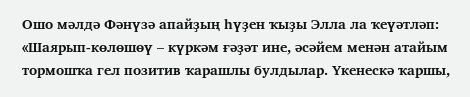Ошо мәлдә Фәнүзә апайҙың һүҙен ҡыҙы Элла ла ҡеүәтләп: «Шаярып-көлөшөү – күркәм ғәҙәт ине, әсәйем менән атайым тормошҡа гел позитив ҡарашлы булдылар. Үкенескә ҡаршы,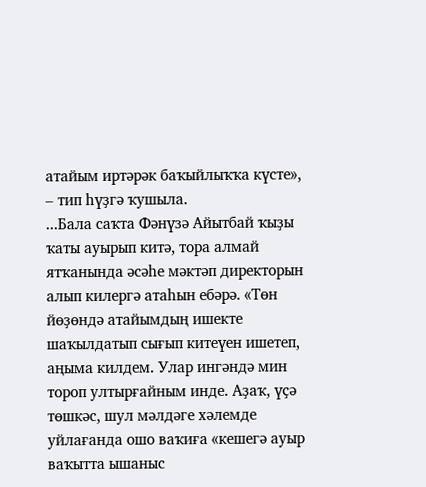атайым иртәрәк баҡыйлыҡҡа күсте», – тип һүҙгә ҡушыла.
...Бала саҡта Фәнүзә Айытбай ҡыҙы ҡаты ауырып китә, тора алмай ятҡанында әсәһе мәктәп директорын алып килергә атаһын ебәрә. «Төн йөҙөндә атайымдың ишекте шаҡылдатып сығып китеүен ишетеп, аңыма килдем. Улар ингәндә мин тороп ултырғайным инде. Аҙаҡ, үҫә төшкәс, шул мәлдәге хәлемде уйлағанда ошо ваҡиға «кешегә ауыр ваҡытта ышаныс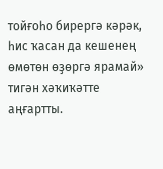тойғоһо бирергә кәрәк, һис ҡасан да кешенең өмөтөн өҙөргә ярамай» тигән хәҡиҡәтте аңғартты.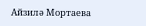Айзилә Мортаева